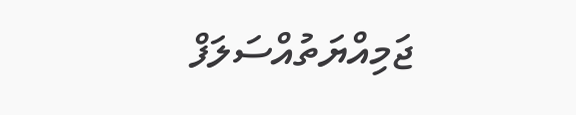ޖަމިއްޔަތުއްސަލަފް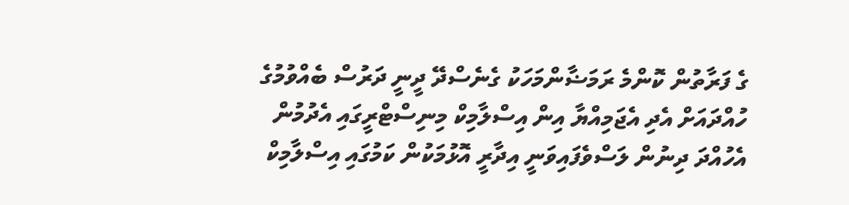ގެ ފަރާތުން ކޮންމެ ރަމަޟާންމަހަކު ގެނެސްދޭ ދީނީ ދަރުސް ބެއްވުމުގެ ހުއްދައަށް އެދި އެޖަމިއްޔާ އިން އިސްލާމިކް މިނިސްޓްރީގައި އެދުމުން އެހުއްދަ ދިނުން ލަސްވެފައިވަނީ އިދާރީ އޮޅުމަކުން ކަމުގައި އިސްލާމިކް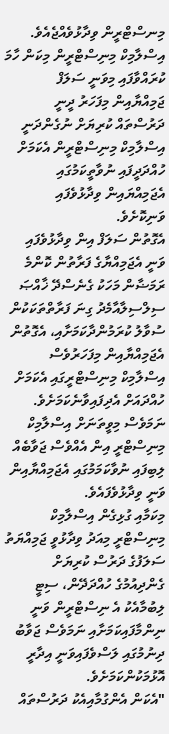މިނސްޓްރީން ވިދާޅުވެއްޖެއެވެ.
އިސްލާމިކް މިނިސްޓްރީން މިކަން ހާމަ ކުރައްވާފައި މިވަނީ ސަލަފް ޖަމިއްޔާއިން މިފަހަރު ދީނީ ދަރުސްތައް ކުރިޔަށް ނުގެންދަނީ އިސްލާމިކް މިނިސްޓްރީން އެކަމަށް ހުއްދަދީފައި ނުވާތީކަމުގައި އެޖަމިއްޔައިން ވިދާޅުވެފައި ވަނިކޮށެވެ.
އެގޮތުން ސަލަފް އިން ވިދާޅުވެފައި ވަނީ އެޖަމިއްޔާގެ ފަރާތުން ކޮންމެ ރަމަޟާން މަހަކު ގެނެސްދޭ ޚާއްޞަ ސިލްސިލާއާމެދު ގިނަ ފަރާތްތަކަކުން ސުވާލު ކުރަމުންދާކަމަށާއި، އެގޮތުން އެޖަމިއްޔާއިން މިފަހަރުވެސް އިސްލާމިކް މިނިސްޓްރީގައި އެކަމަށް ހުއްދައަށް އެދިފައިވާނެކަމަށެވެ. ނަމަވެސް މިވީތަނަށް އިސްލާމިކް މިނިސްޓްރީ އިން އެއްވެސް ޖަވާބެއް ލިބިފައި ނުވާކަމަމުގައި އެޖަމިއްޔާއިން ވަނީ ވިދާޅުވެފައެވެ.
މިކަމާއި ގުޅިގެން އިސްލާމިކް މިނިސްޓްރީ މިއަދު ވިދާޅުވީ ޖަމިއްޔަތު ސަލަފުގެ ދަރުސް ކުރިޔަށް ގެންދިއުމުގެ ހުއްދަދޭން، ސިޓީ ލިބުމާއެކު އެ ނިސްޓްރީން ވަނީ ނިންމާފައިކަމަށާއި ނަމަވެސް ޖަވާބު ދިނުމުގައި ލަސްވެފައިވަނީ އިދާރީ އޮޅުމަކުންކަމަށެވެ.
"އެކަން އެންގުމާއިއެކު ދަރުސްތައް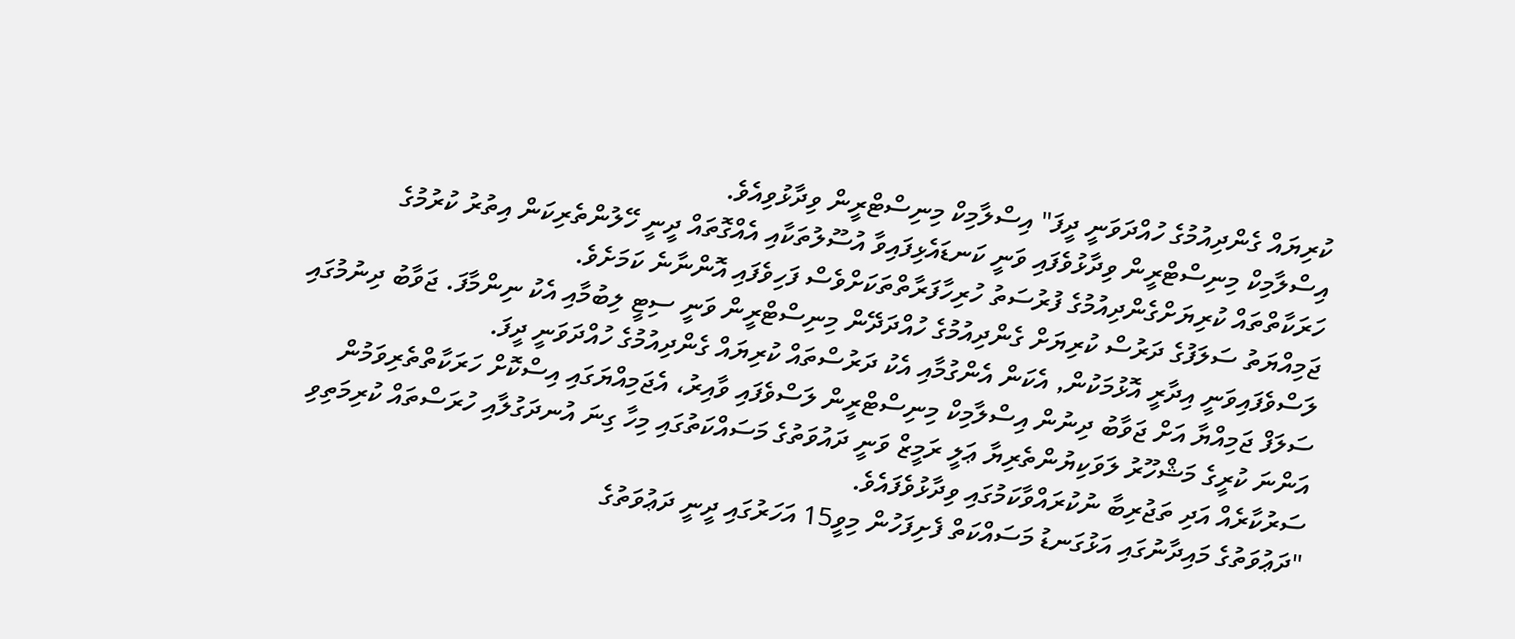ކުރިޔައް ގެންދިއުމުގެ ހުއްދަވަނީ ދީފަ" އިސްލާމިކް މިނިސްޓްރީން ވިދާޅުވިއެވެ.
އިސްލާމިކް މިނިސްޓްރީން ވިދާޅުވެފައި ވަނީ ކަނޑައެޅިފައިވާ އުސޫލުތަކާއި އެއްގޮތައް ދީނީ ހޭލުންތެރިކަން އިތުރު ކުރުމުގެ ހަރަކާތްތައް ކުރިޔަށްގެންދިއުމުގެ ފުރުސަތު ހުރިހާފަރާތްތަކަށްވެސް ފަހިވެފައި އޮންނާނެ ކަމަށެވެ.
ޖަމިއްޔަތު ސަލަފުގެ ދަރުސް ކުރިޔަށް ގެންދިއުމުގެ ހުއްދަދޭން މިނިސްޓްރީން ވަނީ ސިޓީ ލިބުމާއި އެކު ނިންމާފަ. ޖަވާބު ދިނުމުގައި ލަސްވެފައިވަނީ އިދާރީ އޮޅުމަކުން, އެކަން އެންގުމާއި އެކު ދަރުސްތައް ކުރިޔައް ގެންދިއުމުގެ ހުއްދަވަނީ ދީފަ.
ސަލަފް ޖަމިއްޔާ އަށް ޖަވާބު ދިނުން އިސްލާމިކް މިނިސްޓްރީން ލަސްވެފައި ވާއިރު، އެޖަމިއްޔަގައި އިސްކޮށް ހަރަކާތްތެރިވަމުން އަންނަ ކުރީގެ މަޝްހޫރު ލަވަކިޔުންތެރިޔާ ޢަލީ ރަމީޒް ވަނީ ދައުވަތުގެ މަސައްކަތުގައި މިހާ ގިނަ އުނދަގުލާއި ހުރަސްތައް ކުރިމަތިވި ސަރުކާރެއް އަދި ތަޖުރިބާ ނުކުރައްވާކަމުގައި ވިދާޅުވެފައެވެ.
"ދަޢުވަތުގެ މައިދާނުގައި އަޅުގަނޑު މަސައްކަތް ފެށިފަހުން މިވީ15 އަހަރުގައި ދީނީ ދަޢުވަތުގެ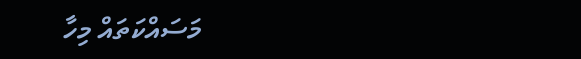މަސައްކަތައް މިހާ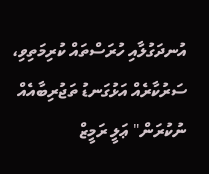އުނދަގުލާއި ހުރަސްތައް ކުރިމަތިވި، ސަރުކާރެއް އަޅުގަނޑު ތަޖުރިބާއެއް ނުކުރަން" ޢަލީ ރަމީޒް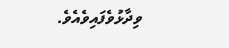ވިދާޅުވެފައިވެއެވެ.